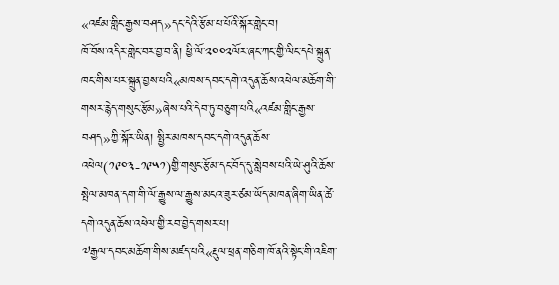«འཛམ་གླིང་རྒྱས་བཤད»དང་དེའི་རྩོམ་པ་པོའི་སྐོར་གླེང་བ།
ཁོ་བོས་འདིར་གླེང་བར་བྱ་བ་ནི། ཕྱི་ལོ་༢༠༠༢ལོར་ཞང་ཀང་གྱི་ལིང་དཔེ་སྐྲུན་ཁང་གིས་པར་སྐྲུན་བྱས་པའི«མཁས་དབང་དགེ་འདུན་ཆོས་འཕེལ་མཆོག་གི་གསར་རྙེད་གསུང་རྩོམ»ཞེས་པའི་དེབ་ཏུ་བཅུག་པའི«འཛམ་གླིང་རྒྱས་བཤད»ཀྱི་སྐོར་ཡིན། སྤྱིར་མཁས་དབང་དགེ་འདུན་ཆོས་འཕེལ(༡༩༠༣-༡༩༥༡)གྱི་གསུང་རྩོམ་དང་བོད་དུ་སླེབས་པའི་ཡེ་ཤུའི་ཆོས་སྤེལ་མཁན་དག་གི་ལོ་རྒྱུས་ལ་རྒྱུས་མངའ་ཟུར་ཙམ་ཡོད་མཁན་ཞིག་ཡིན་ཚེ་
དགེ་འདུན་ཆོས་འཕེལ་གྱི་རབ་བྱེད་གསར་པ།
༧རྒྱལ་དབང་མཆོག་གིས་མཛད་པའི«རྡུལ་ཕྲན་གཅིག་ཁོ་ནའི་སྟེང་གི་འཇིག་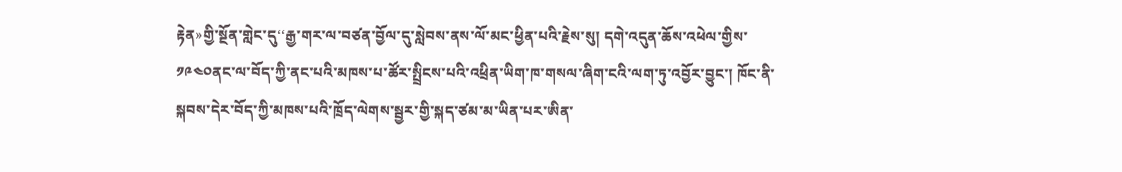རྟེན»གྱི་སྔོན་གླེང་དུ‘‘རྒྱ་གར་ལ་བཙན་བྱོལ་དུ་སླེབས་ནས་ལོ་མང་ཕྱིན་པའི་རྗེས་སུ། དགེ་འདུན་ཆོས་འཕེལ་གྱིས་༡༩༤༠ནང་ལ་བོད་ཀྱི་ནང་པའི་མཁས་པ་ཚོར་སྤྲིངས་པའི་འཕྲིན་ཡིག་ཁ་གསལ་ཞིག་ངའི་ལག་ཏུ་འབྱོར་བྱུང་། ཁོང་ནི་སྐབས་དེར་བོད་ཀྱི་མཁས་པའི་ཁྲོད་ལེགས་སྦྱར་གྱི་སྐད་ཙམ་མ་ཡིན་པར་ཨིན་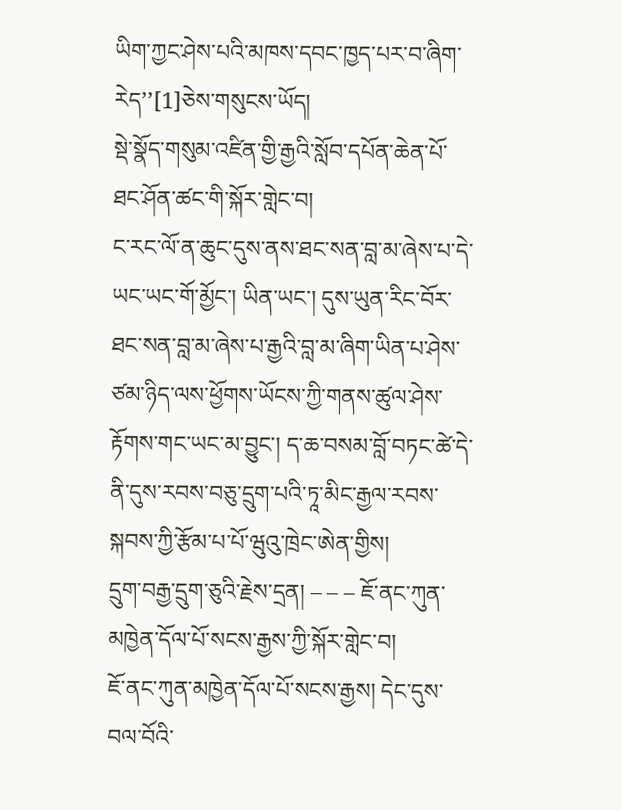ཡིག་ཀྱང་ཤེས་པའི་མཁས་དབང་ཁྱད་པར་བ་ཞིག་རེད’’[1]ཅེས་གསུངས་ཡོད།
སྡེ་སྣོད་གསུམ་འཛིན་གྱི་རྒྱའི་སློབ་དཔོན་ཆེན་པོ་ཐང་ཤོན་ཚང་གི་སྐོར་གླེང་བ།
ང་རང་ལོ་ན་ཆུང་དུས་ནས་ཐང་སན་བླ་མ་ཞེས་པ་དེ་ཡང་ཡང་གོ་མྱོང་། ཡིན་ཡང་། དུས་ཡུན་རིང་བོར་ཐང་སན་བླ་མ་ཞེས་པ་རྒྱའི་བླ་མ་ཞིག་ཡིན་པ་ཤེས་ཙམ་ཉིད་ལས་ཕྱོགས་ཡོངས་ཀྱི་གནས་ཚུལ་ཤེས་རྟོགས་གང་ཡང་མ་བྱུང་། ད་ཆ་བསམ་བློ་བཏང་ཚེ་དེ་ནི་དུས་རབས་བཅུ་དྲུག་པའི་ཏཱ་མིང་རྒྱལ་རབས་སྐབས་ཀྱི་རྩོམ་པ་པོ་ཝུའུ་ཁྲེང་ཨེན་གྱིས།
དྲུག་བརྒྱ་དྲུག་ཅུའི་རྗེས་དྲན། – – – ཇོ་ནང་ཀུན་མཁྱེན་དོལ་པོ་སངས་རྒྱས་ཀྱི་སྐོར་གླེང་བ།
ཇོ་ནང་ཀུན་མཁྱེན་དོལ་པོ་སངས་རྒྱས། དེང་དུས་བལ་བོའི་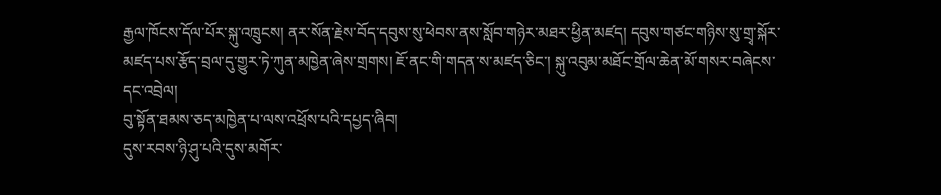རྒྱལ་ཁོངས་དོལ་པོར་སྐུ་འཁྲུངས། ནར་སོན་རྗེས་བོད་དབུས་སུ་ཕེབས་ནས་སློབ་གཉེར་མཐར་ཕྱིན་མཛད། དབུས་གཙང་གཉིས་སུ་གྲྭ་སྐོར་མཛད་པས་རྩོད་བྲལ་དུ་གྱུར་ཏེ་ཀུན་མཁྱེན་ཞེས་གྲགས། ཇོ་ནང་གི་གདན་ས་མཛད་ཅིང་། སྐུ་འབུམ་མཐོང་གྲོལ་ཆེན་མོ་གསར་བཞེངས་དང་འབྲེལ།
བུ་སྟོན་ཐམས་ཅད་མཁྱེན་པ་ལས་འཕྲོས་པའི་དཔྱད་ཞིབ།
དུས་རབས་ཉི་ཤུ་པའི་དུས་མགོར་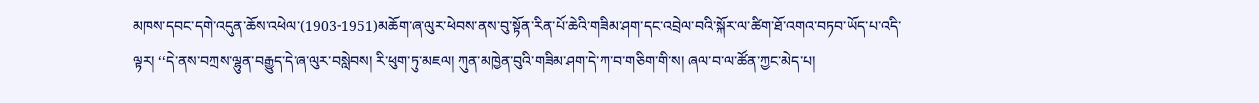མཁས་དབང་དགེ་འདུན་ཆོས་འཕེལ་(1903-1951)མཆོག་ཞ་ལུར་ཕེབས་ནས་བུ་སྟོན་རིན་པོ་ཆེའི་གཟིམ་ཤག་དང་འབྲེལ་བའི་སྐོར་ལ་ཚིག་ཐོ་འགའ་བཏབ་ཡོད་པ་འདི་ལྟར། ‘‘དེ་ནས་བཀྲས་ལྷུན་བརྒྱུད་དེ་ཞ་ལུར་བསླེབས། རི་ཕུག་ཏུ་མཇལ། ཀུན་མཁྱེན་བུའི་གཟིམ་ཤག་དེ་ཀ་བ་གཅིག་གི་ས། ཞལ་བ་ལ་ཚོན་ཀྱང་མེད་པ།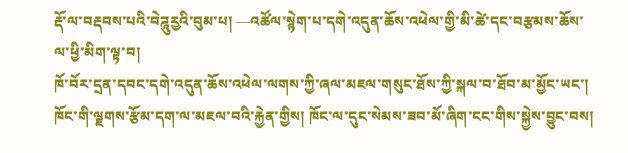རྡོ་ལ་བརྡབས་པའི་བེཌཱུརྱའི་བུམ་པ། —འཚོལ་སྙེག་པ་དགེ་འདུན་ཆོས་འཕེལ་གྱི་མི་ཚེ་དང་བརྩམས་ཆོས་ལ་ཕྱི་མིག་ལྟ་བ།
ཁོ་བོར་དྲན་དབང་དགེ་འདུན་ཆོས་འཕེལ་ལགས་ཀྱི་ཞལ་མཇལ་གསུང་ཐོས་ཀྱི་སྐལ་བ་ཐོབ་མ་མྱོང་ཡང་། ཁོང་གི་ལྗགས་རྩོམ་དག་ལ་མཇལ་བའི་རྐྱེན་གྱིས། ཁོང་ལ་དུང་སེམས་ཟབ་མོ་ཞིག་ངང་གིས་སྐྱེས་བྱུང་བས།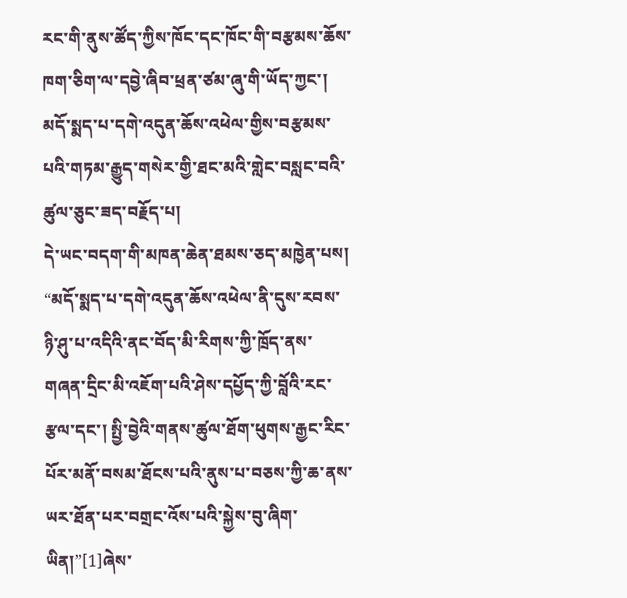རང་གི་ནུས་ཚོད་ཀྱིས་ཁོང་དང་ཁོང་གི་བརྩམས་ཆོས་ཁག་ཅིག་ལ་དབྱེ་ཞིབ་ཕྲན་ཙམ་ཞུ་གི་ཡོད་ཀྱང་།
མདོ་སྨད་པ་དགེ་འདུན་ཆོས་འཕེལ་གྱིས་བརྩམས་པའི་གཏམ་རྒྱུད་གསེར་གྱི་ཐང་མའི་གླེང་བསླང་བའི་ཚུལ་ཅུང་ཟད་བརྗོད་པ།
དེ་ཡང་བདག་གི་མཁན་ཆེན་ཐམས་ཅད་མཁྱེན་པས། “མདོ་སྨད་པ་དགེ་འདུན་ཆོས་འཕེལ་ནི་དུས་རབས་ཉི་ཤུ་པ་འདིའི་ནང་བོད་མི་རིགས་ཀྱི་ཁྲོད་ནས་གཞན་དྲིང་མི་འཇོག་པའི་ཤེས་དཔྱོད་ཀྱི་བློའི་རང་རྩལ་དང་། སྤྱི་བྱེའི་གནས་ཚུལ་ཐོག་ཕུགས་རྒྱང་རིང་པོར་མནོ་བསམ་ཐོངས་པའི་ནུས་པ་བཅས་ཀྱི་ཆ་ནས་ཡར་ཐོན་པར་བགྲང་འོས་པའི་སྐྱེས་བུ་ཞིག་ཡིན།”[1]ཞེས་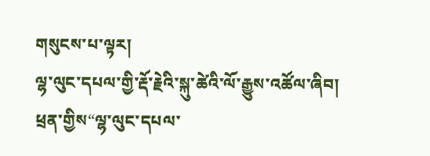གསུངས་པ་ལྟར།
ལྷ་ལུང་དཔལ་གྱི་རྡོ་རྗེའི་སྐུ་ཚེའི་ལོ་རྒྱུས་འཚོལ་ཞིབ།
ཕྲན་གྱིས“ལྷ་ལུང་དཔལ་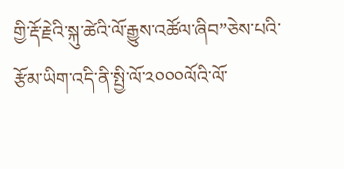གྱི་རྡོ་རྗེའི་སྐུ་ཚེའི་ལོ་རྒྱུས་འཚོལ་ཞིབ”ཅེས་པའི་རྩོམ་ཡིག་འདི་ནི་སྤྱི་ལོ་༢༠༠༠ལོའི་ལོ་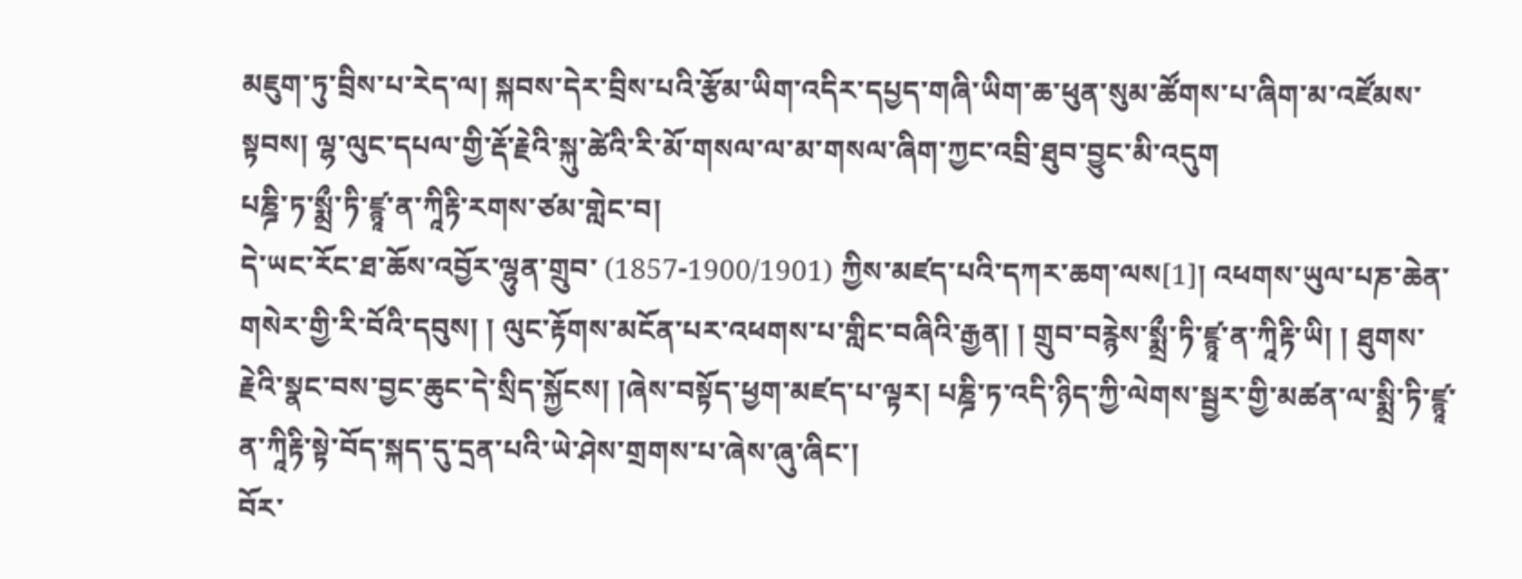མཇུག་ཏུ་བྲིས་པ་རེད་ལ། སྐབས་དེར་བྲིས་པའི་རྩོམ་ཡིག་འདིར་དཔྱད་གཞི་ཡིག་ཆ་ཕུན་སུམ་ཚོགས་པ་ཞིག་མ་འཛོམས་སྟབས། ལྷ་ལུང་དཔལ་གྱི་རྡོ་རྗེའི་སྐུ་ཚེའི་རི་མོ་གསལ་ལ་མ་གསལ་ཞིག་ཀྱང་འབྲི་ཐུབ་བྱུང་མི་འདུག
པཎྜི་ཏ་སྨྲྀ་ཏི་ཛྙཱ་ན་ཀཱིརྟི་རགས་ཙམ་གླེང་བ།
དེ་ཡང་རོང་ཐ་ཆོས་འབྱོར་ལྷུན་གྲུབ་ (1857-1900/1901) ཀྱིས་མཛད་པའི་དཀར་ཆག་ལས[1]། འཕགས་ཡུལ་པཎ་ཆེན་གསེར་གྱི་རི་བོའི་དབུས། ། ལུང་རྟོགས་མངོན་པར་འཕགས་པ་གླིང་བཞིའི་རྒྱན། ། གྲུབ་བརྙེས་སྨྲྀ་ཏི་ཛྙཱ་ན་ཀཱིརྟི་ཡི། ། ཐུགས་རྗེའི་སྣང་བས་བྱང་ཆུང་དེ་སྲིད་སྐྱོངས། །ཞེས་བསྟོད་ཕྱག་མཛད་པ་ལྟར། པཎྜི་ཏ་འདི་ཉིད་ཀྱི་ལེགས་སྦྱར་གྱི་མཚན་ལ་སྨྲི་ཏི་ཛྙཱ་ན་ཀཱིརྟི་སྟེ་བོད་སྐད་དུ་དྲན་པའི་ཡེ་ཤེས་གྲགས་པ་ཞེས་ཞུ་ཞིང་།
བོར་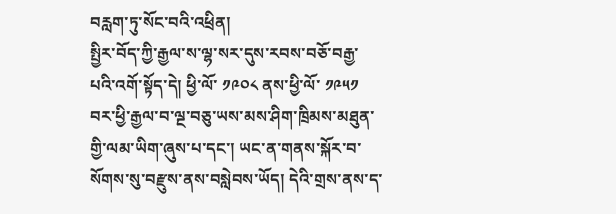བརླག་ཏུ་སོང་བའི་འཕྲིན།
སྤྱིར་བོད་ཀྱི་རྒྱལ་ས་ལྷ་སར་དུས་རབས་བཅོ་བརྒྱ་པའི་འགོ་སྟོད་དེ། ཕྱི་ལོ་ ༡༩༠༨ ནས་ཕྱི་ལོ་ ༡༩༥༡ བར་ཕྱི་རྒྱལ་བ་ལྔ་བཅུ་ཡས་མས་ཤིག་ཁྲིམས་མཐུན་གྱི་ལམ་ཡིག་ཞུས་པ་དང་། ཡང་ན་གནས་སྐོར་བ་སོགས་སུ་བརྫུས་ནས་བསླེབས་ཡོད། དེའི་གྲས་ནས་ད་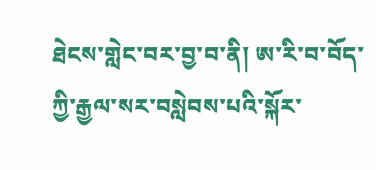ཐེངས་གླེང་བར་བྱ་བ་ནི། ཨ་རི་བ་བོད་ཀྱི་རྒྱལ་སར་བསླེབས་པའི་སྐོར་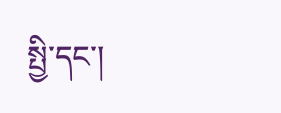སྤྱི་དང་།